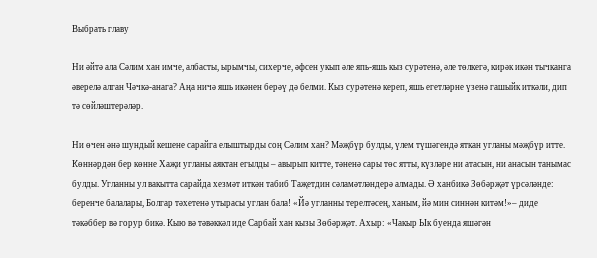Выбрать главу

Ни әйтә ала Сәлим хан имче, албасты, ырымчы, сихерче, әфсен укып әле япь-яшь кыз сурәтенә, әле төлкегә, кирәк икән тычканга әверелә алган Чәчкә-анага? Аңа ничә яшь икәнен берәү дә белми. Кыз сурәтенә кереп, яшь егетләрне үзенә гашыйк иткәли, дип тә сөйләштерәләр.

Ни өчен әнә шундый кешене сарайга елыштырды соң Сәлим хан? Мәҗбүр булды, үлем түшәгендә яткан угланы мәҗбүр итте. Көннәрдән бер көнне Хаҗи угланы аяктан егылды – авырып китте, тәненә сары төс ятты, күзләре ни атасын, ни анасын танымас булды. Угланны ул вакытта сарайда хезмәт иткән табиб Таҗетдин сәламәтләндерә алмады. Ә ханбикә Зөбәрҗәт үрсәләнде: беренче балалары, Болгар тәхетенә утырасы углан бала! «Йә угланны терелтәсең, ханым, йә мин синнән китәм!»– диде тәкәббер вә горур бикә. Кыю вә тәвәккәл иде Сарбай хан кызы Зөбәрҗәт. Ахыр: «Чакыр Ык буенда яшәгән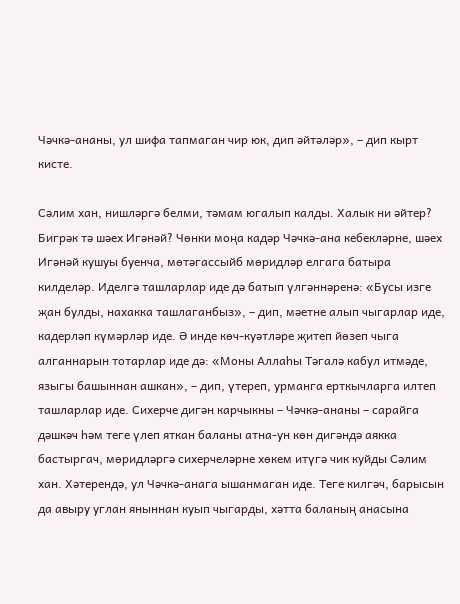Чәчкә-ананы, ул шифа тапмаган чир юк, дип әйтәләр», – дип кырт кисте.

Сәлим хан, нишләргә белми, тәмам югалып калды. Халык ни әйтер? Бигрәк тә шәех Игәнәй? Чөнки моңа кадәр Чәчкә-ана кебекләрне, шәех Игәнәй кушуы буенча, мөтәгассыйб мөридләр елгага батыра килделәр. Иделгә ташларлар иде дә батып үлгәннәренә: «Бусы изге җан булды, нахакка ташлаганбыз», – дип, мәетне алып чыгарлар иде, кадерләп күмәрләр иде. Ә инде көч-куәтләре җитеп йөзеп чыга алганнарын тотарлар иде дә: «Моны Аллаһы Тәгалә кабул итмәде, языгы башыннан ашкан», – дип, үтереп, урманга ерткычларга илтеп ташларлар иде. Сихерче дигән карчыкны – Чәчкә-ананы – сарайга дәшкәч һәм теге үлеп яткан баланы атна-ун көн дигәндә аякка бастыргач, мөридләргә сихерчеләрне хөкем итүгә чик куйды Сәлим хан. Хәтерендә, ул Чәчкә-анага ышанмаган иде. Теге килгәч, барысын да авыру углан яныннан куып чыгарды, хәтта баланың анасына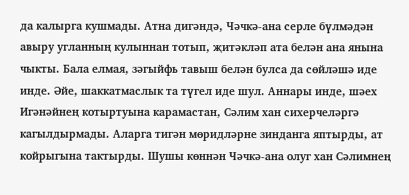да калырга кушмады. Атна дигәндә, Чәчкә-ана серле бүлмәдән авыру угланның кулыннан тотып, җитәкләп ата белән ана янына чыкты. Бала елмая, зәгыйфь тавыш белән булса да сөйләшә иде инде. Әйе, шаккатмаслык та түгел иде шул. Аннары инде, шәех Игәнәйнең котыртуына карамастан, Сәлим хан сихерчеләргә кагылдырмады. Аларга тигән мөридләрне зинданга яптырды, ат койрыгына тактырды. Шушы көннән Чәчкә-ана олуг хан Сәлимнең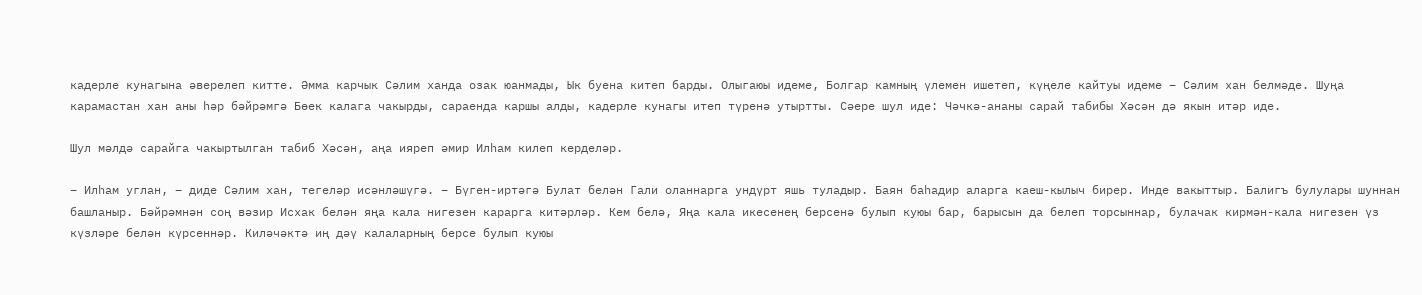кадерле кунагына әверелеп китте. Әмма карчык Сәлим ханда озак юанмады, Ык буена китеп барды. Олыгаюы идеме, Болгар камның үлемен ишетеп, күңеле кайтуы идеме – Сәлим хан белмәде. Шуңа карамастан хан аны һәр бәйрәмгә Бөек калага чакырды, сараенда каршы алды, кадерле кунагы итеп түренә утыртты. Сәере шул иде: Чәчкә-ананы сарай табибы Хәсән дә якын итәр иде.

Шул мәлдә сарайга чакыртылган табиб Хәсән, аңа ияреп әмир Илһам килеп керделәр.

– Илһам углан, – диде Сәлим хан, тегеләр исәнләшүгә. – Бүген-иртәгә Булат белән Гали оланнарга ундүрт яшь туладыр. Баян баһадир аларга каеш-кылыч бирер. Инде вакыттыр. Балигъ булулары шуннан башланыр. Бәйрәмнән соң вәзир Исхак белән яңа кала нигезен карарга китәрләр. Кем белә, Яңа кала икесенең берсенә булып куюы бар, барысын да белеп торсыннар, булачак кирмән-кала нигезен үз күзләре белән күрсеннәр. Киләчәктә иң дәү калаларның берсе булып куюы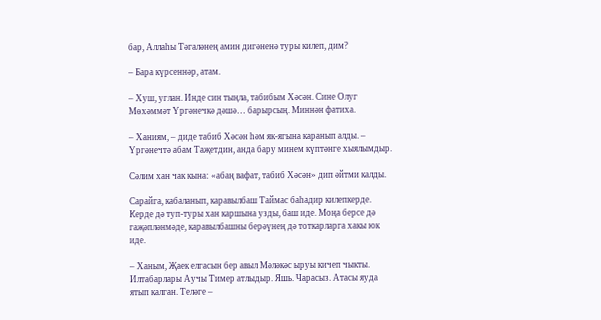бар, Аллаһы Тәгаләнең амин дигәненә туры килеп, дим?

– Бара күрсеннәр, атам.

– Хуш, углан. Инде син тыңла, табибым Хәсән. Сине Олуг Мөхәммәт Үргәнечкә дәшә… барырсың. Миннән фатиха.

– Ханиям, – диде табиб Хәсән һәм як-ягына каранып алды. – Үргәнечтә абам Таҗетдин, анда бару минем күптәнге хыялымдыр.

Сәлим хан чак кына: «абаң вафат, табиб Хәсән» дип әйтми калды.

Сарайга, кабаланып, каравылбаш Таймас баһадир килепкерде. Керде дә туп-туры хан каршына узды, баш иде. Моңа берсе дә гаҗәпләнмәде, каравылбашны берәүнең дә тоткарларга хакы юк иде.

– Ханым, Җаек елгасын бер авыл Мәләкәс ыруы кичеп чыкты. Илтабарлары Аучы Тимер атлыдыр. Яшь. Чарасыз. Атасы яуда ятып калган. Теләге –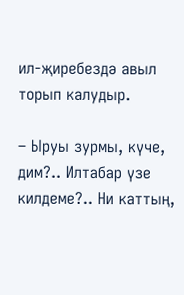ил-җиребездә авыл торып калудыр.

– Ыруы зурмы, күче, дим?.. Илтабар үзе килдеме?.. Ни каттың,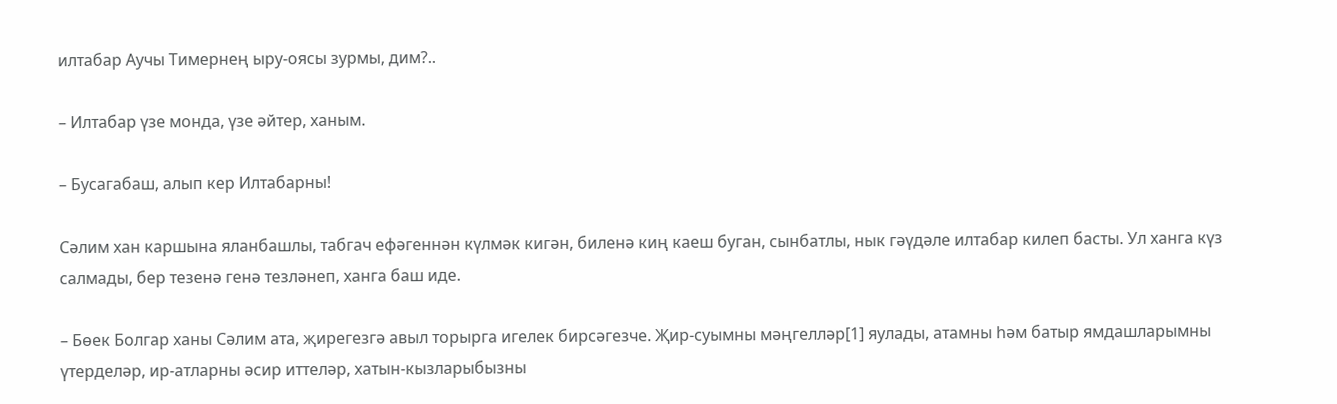илтабар Аучы Тимернең ыру-оясы зурмы, дим?..

– Илтабар үзе монда, үзе әйтер, ханым.

– Бусагабаш, алып кер Илтабарны!

Сәлим хан каршына яланбашлы, табгач ефәгеннән күлмәк кигән, биленә киң каеш буган, сынбатлы, нык гәүдәле илтабар килеп басты. Ул ханга күз салмады, бер тезенә генә тезләнеп, ханга баш иде.

– Бөек Болгар ханы Сәлим ата, җирегезгә авыл торырга игелек бирсәгезче. Җир-суымны мәңгелләр[1] яулады, атамны һәм батыр ямдашларымны үтерделәр, ир-атларны әсир иттеләр, хатын-кызларыбызны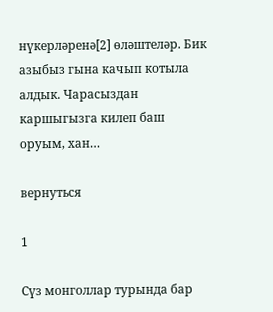нүкерләренә[2] өләштеләр. Бик азыбыз гына качып котыла алдык. Чарасыздан каршыгызга килеп баш оруым, хан…

вернуться

1

Сүз монголлар турында бар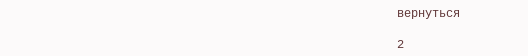вернуться

2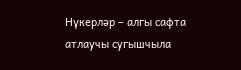Нүкерләр – алгы сафта атлаучы сугышчыла